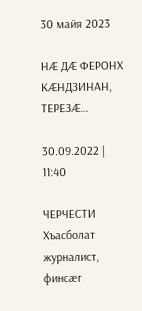30 майя 2023

НӔ ДӔ ФЕРОНХ КӔНДЗИНАН, ТЕРЕЗӔ…

30.09.2022 | 11:40

ЧЕРЧЕСТИ Хъасболат журналист, финсæг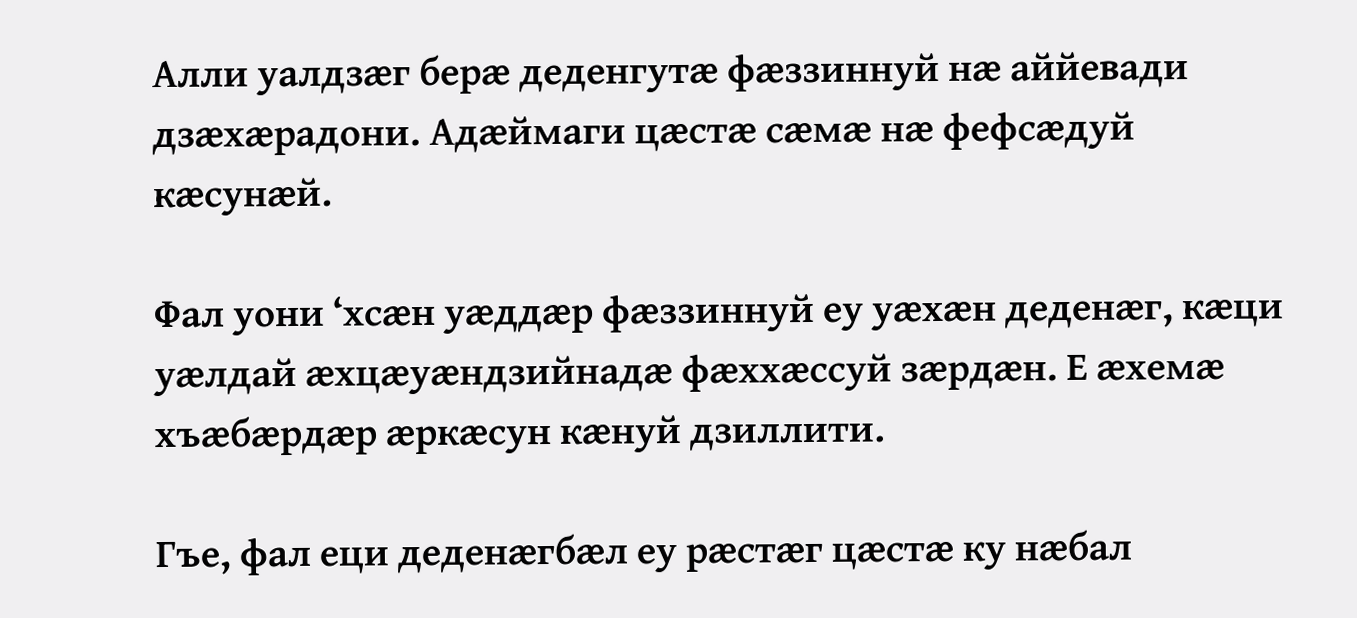Алли уалдзæг берæ деденгутæ фæззиннуй нæ аййевади дзæхæрадони. Адæймаги цæстæ сæмæ нæ фефсæдуй кæсунæй.

Фал уони ‘хсæн уæддæр фæззиннуй еу уæхæн деденæг, кæци уæлдай æхцæуæндзийнадæ фæххæссуй зæрдæн. Е æхемæ хъæбæрдæр æркæсун кæнуй дзиллити.

Гъе, фал еци деденæгбæл еу рæстæг цæстæ ку нæбал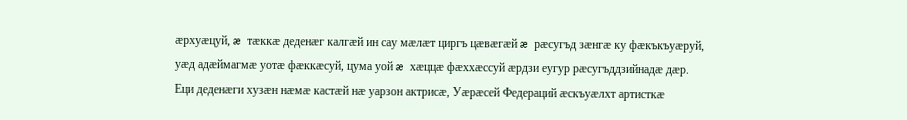æрхуæцуй, æ тæккæ деденæг калгæй ин сау мæлæт циргъ цæвæгæй æ рæсугъд зæнгæ ку фæкъкъуæруй, уæд адæймагмæ уотæ фæккæсуй, цума уой æ хæццæ фæххæссуй æрдзи еугур рæсугъддзийнадæ дæр. Еци деденæги хузæн нæмæ кастæй нæ уарзон актрисæ, Уæрæсей Федераций æскъуæлхт артисткæ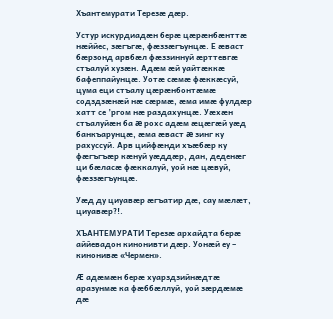Хъантемурати Терезæ дæр.

Устур искурдиадæн берæ цæрæнбæнттæ нæййес, зæгъгæ, фæззæгъунцæ. Е æваст бæрзонд арвбæл фæззиннуй æрттевгæ стъалуй хузæн. Адæм æй уайтæккæ бафеппайунцæ. Уотæ сæмæ фæккæсуй, цума еци стъалу цæрæнбонтæмæ содздзæнæй нæ сæрмæ, æма имæ фулдæр хатт се ’ргом нæ раздахунцæ. Уæхæн стъалуйæн ба æ рохс адæм æцæгæй уæд банкъарунцæ, æма æваст æ зинг ку рахуссуй. Арв цийфæнди хъæбæр ку фæгъгъæр кæнуй уæддæр, дан, деденæг ци бæласæ фæккалуй, уой нæ цæвуй, фæззæгъунцæ.

Уæд ду циуавæр æгъатир дæ, сау мæлæт, циуавæр?!.

ХЪАНТЕМУРАТИ Терезæ архайдта берæ аййевадон кинонивти дæр. Уонæй еу – кинонивæ «Чермен».

Æ адæмæн берæ хуарздзийнæдтæ аразунмæ ка фæббæллуй, уой зæрдæмæ дæ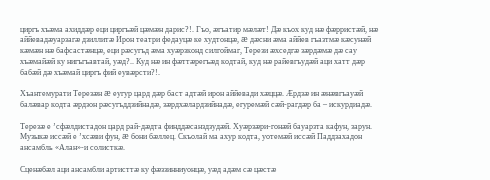циргъ хъæма ахиддæр еци циргъæй цæмæн дарис?!. Гъо, æгъатир мæлæт! Дæ къох куд нæ фæрристæй, нæ аййевадæуарзагæ дзиллитæ Ирон театри федауцæ ке худтонцæ, æ дæсни æма аййев гъазтмæ кæсунæй кæмæн нæ бафсастæнцæ, еци рæсугъд æма хуæрзконд силгоймаг, Терези æхседгæ зæрдæмæ дæ сау хъæмайæй ку нигъгъавтай, уæд?.. Куд нæ ин фæттæрегъæд кодтай, куд нæ райевгъудæй аци хатт дæр бабæй дæ хъæмай циргъ фий еувæрсти?!.

Хъантемурати Терезæн æ еугур цард дæр баст адтæй ирон аййевади хæццæ. Æрдзæ ин æнæвгъауæй балæвар кодта æрдзон рæсугъддзийнадæ, зæрдхæлардзийнадæ, егуремæй сæй-рагдæр ба – искурдиадæ.

Терезæ е ’сфæлдистадон цард рай-дæдта финддæсанздзудæй. Хуæрзæри-гонæй бауарзта кафун, зарун. Музыкæ иссæй е ’хсæви фун, æ бони бæллец. Скъолай ма ахур кодта, уотемæй иссæй Паддзахадон ансамбль «Алан»-и солисткæ.

Сценæбæл аци ансамбли артисттæ ку фæззинниуонцæ, уæд адæм сæ цæстæ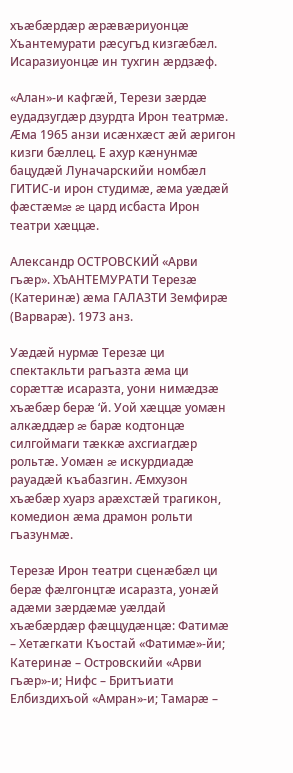хъæбæрдæр æрæвæриуонцæ Хъантемурати рæсугъд кизгæбæл. Исаразиуонцæ ин тухгин æрдзæф.

«Алан»-и кафгæй, Терези зæрдæ еудадзугдæр дзурдта Ирон театрмæ. Æма 1965 анзи исæнхæст æй æригон кизги бæллец. Е ахур кæнунмæ бацудæй Луначарскийи номбæл ГИТИС-и ирон студимæ, æма уæдæй фæстæмæ æ цард исбаста Ирон театри хæццæ.

Александр ОСТРОВСКИЙ «Арви гъæр». ХЪАНТЕМУРАТИ Терезæ (Катеринæ) æма ГАЛАЗТИ Земфирæ (Варварæ). 1973 анз.

Уæдæй нурмæ Терезæ ци спектакльти рагъазта æма ци сорæттæ исаразта, уони нимæдзæ хъæбæр берæ ‘й. Уой хæццæ уомæн алкæддæр æ барæ кодтонцæ силгоймаги тæккæ ахсгиагдæр рольтæ. Уомæн æ искурдиадæ рауадæй къабазгин. Æмхузон хъæбæр хуарз арæхстæй трагикон, комедион æма драмон рольти гъазунмæ.

Терезæ Ирон театри сценæбæл ци берæ фæлгонцтæ исаразта, уонæй адæми зæрдæмæ уæлдай хъæбæрдæр фæццудæнцæ: Фатимæ – Хетæгкати Къостай «Фатимæ»-йи; Катеринæ – Островскийи «Арви гъæр»-и; Нифс – Бритъиати Елбиздихъой «Амран»-и; Тамарæ –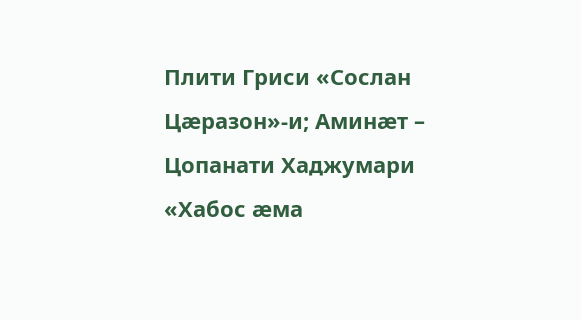Плити Гриси «Сослан Цæразон»-и; Аминæт – Цопанати Хаджумари «Хабос æма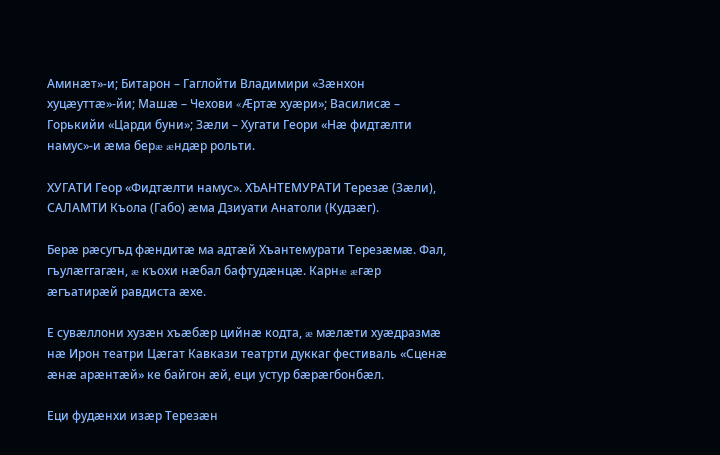Аминæт»-и; Битарон – Гаглойти Владимири «Зæнхон хуцæуттæ»-йи; Машæ – Чехови «Æртæ хуæри»; Василисæ – Горькийи «Царди буни»; Зæли – Хугати Геори «Нæ фидтæлти намус»-и æма берæ æндæр рольти.

ХУГАТИ Геор «Фидтæлти намус». ХЪАНТЕМУРАТИ Терезæ (Зæли), САЛАМТИ Къола (Габо) æма Дзиуати Анатоли (Кудзæг).

Берæ рæсугъд фæндитæ ма адтæй Хъантемурати Терезæмæ. Фал, гъулæггагæн, æ къохи нæбал бафтудæнцæ. Карнæ æгæр æгъатирæй равдиста æхе.

Е сувæллони хузæн хъæбæр цийнæ кодта, æ мæлæти хуæдразмæ нæ Ирон театри Цæгат Кавкази театрти дуккаг фестиваль «Сценæ æнæ арæнтæй» ке байгон æй, еци устур бæрæгбонбæл.

Еци фудæнхи изæр Терезæн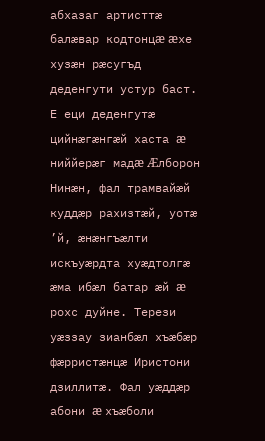абхазаг артисттæ балæвар кодтонцæ æхе хузæн рæсугъд деденгути устур баст. Е еци деденгутæ цийнæгæнгæй хаста æ ниййерæг мадæ Æлборон Нинæн, фал трамвайæй куддæр рахизтæй, уотæ ’й, æнæнгъæлти искъуæрдта хуæдтолгæ æма ибæл батар æй æ рохс дуйне. Терези уæззау зианбæл хъæбæр фæрристæнцæ Иристони дзиллитæ. Фал уæддæр абони æ хъæболи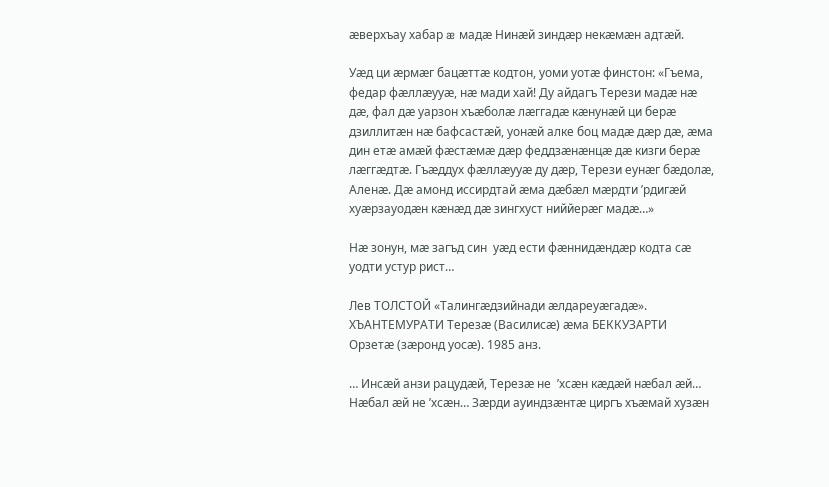æверхъау хабар æ мадæ Нинæй зиндæр некæмæн адтæй.

Уæд ци æрмæг бацæттæ кодтон, уоми уотæ финстон: «Гъема, федар фæллæууæ, нæ мади хай! Ду айдагъ Терези мадæ нæ дæ, фал дæ уарзон хъæболæ лæггадæ кæнунæй ци берæ дзиллитæн нæ бафсастæй, уонæй алке боц мадæ дæр дæ, æма дин етæ амæй фæстæмæ дæр феддзæнæнцæ дæ кизги берæ лæггæдтæ. Гъæддух фæллæууæ ду дæр, Терези еунæг бæдолæ, Аленæ. Дæ амонд иссирдтай æма дæбæл мæрдти ’рдигæй хуæрзауодæн кæнæд дæ зингхуст ниййерæг мадæ…»

Нæ зонун, мæ загъд син  уæд ести фæннидæндæр кодта сæ уодти устур рист…

Лев ТОЛСТОЙ «Талингæдзийнади æлдареуæгадæ». ХЪАНТЕМУРАТИ Терезæ (Василисæ) æма БЕККУЗАРТИ Орзетæ (зæронд уосæ). 1985 анз.

… Инсæй анзи рацудæй, Терезæ не  ’хсæн кæдæй нæбал æй… Нæбал æй не ’хсæн… Зæрди ауиндзæнтæ циргъ хъæмай хузæн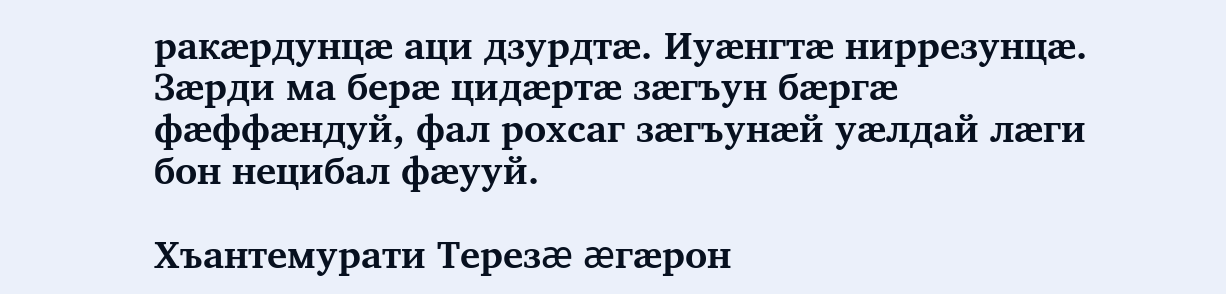ракæрдунцæ аци дзурдтæ. Иуæнгтæ ниррезунцæ. Зæрди ма берæ цидæртæ зæгъун бæргæ фæффæндуй, фал рохсаг зæгъунæй уæлдай лæги бон нецибал фæууй.

Хъантемурати Терезæ æгæрон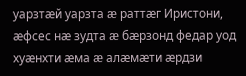уарзтæй уарзта æ раттæг Иристони, æфсес нæ зудта æ бæрзонд федар уод хуæнхти æма æ алæмæти æрдзи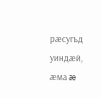рæсугъд уиндæй, æма æ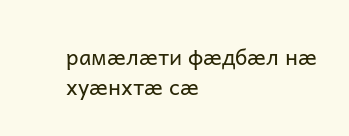рамæлæти фæдбæл нæ хуæнхтæ сæ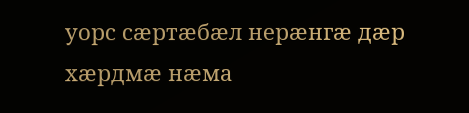уорс сæртæбæл нерæнгæ дæр хæрдмæ нæма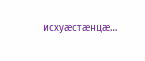исхуæстæнцæ…